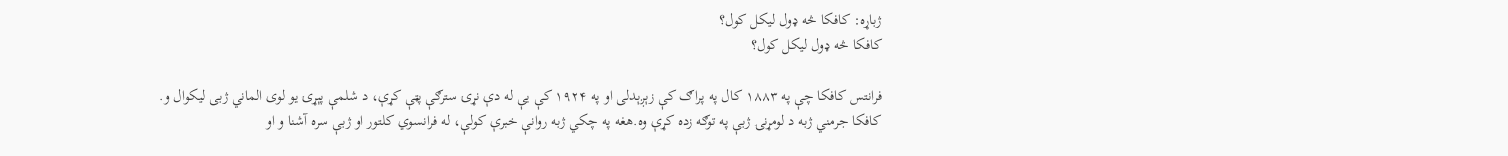ژباړه: کافکا څه ډول لیکل کول؟
کافکا څه ډول لیکل کول؟

فرانتس کافکا چې په ۱۸۸۳ کال په پراګ کې زېږېدلی او په ۱۹۲۴ کې يې له دې نړۍ سترګې پټې کړې، د شلمې پېړۍ یو لوی الماني ژبی لیکوال و.
کافکا جرمني ژبه د لومړنۍ ژبې په توګه زده کړې وه.هغه په چکي ژبه روانې خبرې کولې، له فرانسوي کلتور او ژبې سره آشنا و او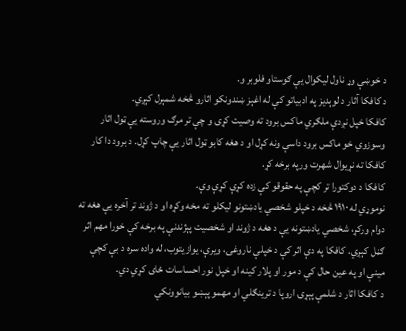د خوښې وړ ناول لیکوال یې ګوستاو فلوبر و.
د کافکا آثار د لوېديز په ادبیاتو کې له اغېز ښندونکو اثارو څخه شمېرل کېږي.
کافکا خپل نږدې ملګري ماکس برود ته وصیت کړی و چې تر مرګ وروسته يې ټول اثار وسوزوي خو ماکس برود داسې ونه کړل او د هغه کابو ټول اثار يې چاپ کړل. د برود دا کار کافکا ته نړیوال شهرت ورپه برخه کړ.
کافکا د دوکتورا تر کچې په حقوقو کې زده کړې کړې وې.
نوموړي له ۱۹۱۰ څخه د خپلو شخصي یادښتونو لیکلو ته مخه وکړه او د ژوند تر آخره یې هغه ته دوام ورکړ، شخصي یادښتونه يې د هغه د ژوند او شخصیت پېژندنې په برخه کې خورا مهم اثر ګڼل کېږي. کافکا په دې اثر کې د خپلې ناروغۍ، ویرې، یوازیتوب، له واده سره د بې کچې مینې او په عین حال کې د مور او پلار کینه او خپل نور احساسات ځای کړي دي.
د کافکا اثار د شلمې پېړۍ اروپا د ترينګلي او مهمو پېښو بیانوونکي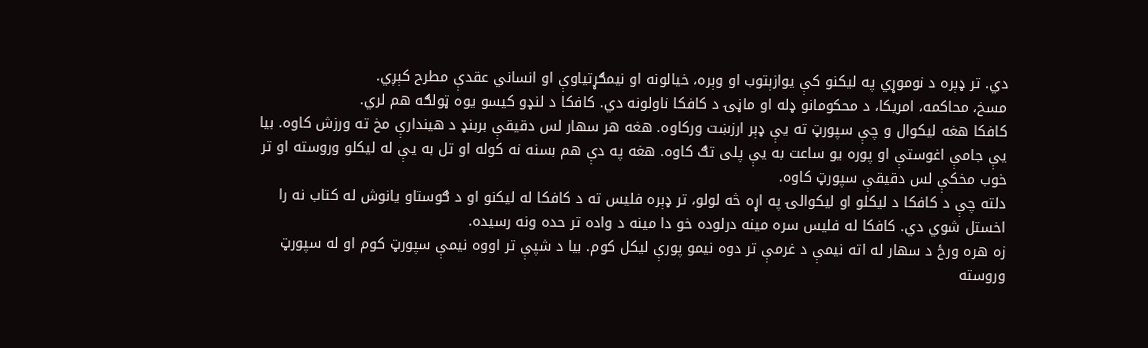دي. تر ډېره د نوموړي په لیکنو کې یوازېتوب او وېره، خیالونه او نیمګړتیاوې او انساني عقدې مطرح کېږي.
مسخ، محاکمه، امریکا، د محکومانو ډله او ماڼۍ د کافکا ناولونه دي. کافکا د لنډو کیسو یوه ټولګه هم لري.
کافکا هغه لیکوال و چې سپورټ ته يې ډېر ارزښت ورکاوه. هغه هر سهار لس دقیقې بربنډ د هیندارې مخ ته ورزش کاوه. بیا يې جامې اغوستې او پوره یو ساعت به يې پلی تګ کاوه. هغه په دې هم بسنه نه کوله او تل به يې له لیکلو وروسته او تر خوب مخکې لس دقیقې سپورټ کاوه.
دلته چې د کافکا د لیکلو او لیکوالۍ په اړه څه لولو، تر ډېره فلیس ته د کافکا له لیکنو او د ګوستاو یانوش له کتاب نه را اخستل شوي دي. کافکا له فلیس سره مینه درلوده خو دا مینه د واده تر حده ونه رسیده.
زه هره ورځ د سهار له اته نیمې د غرمې تر دوه نیمو پورې لیکل کوم. بیا د شپې تر اووه نيمې سپورټ کوم او له سپورټ وروسته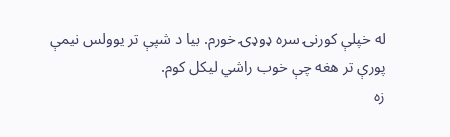له خپلې کورنۍ سره ډوډۍ خورم. بیا د شپې تر یوولس نیمې پورې تر هغه چې خوب راشي لیکل کوم.
زه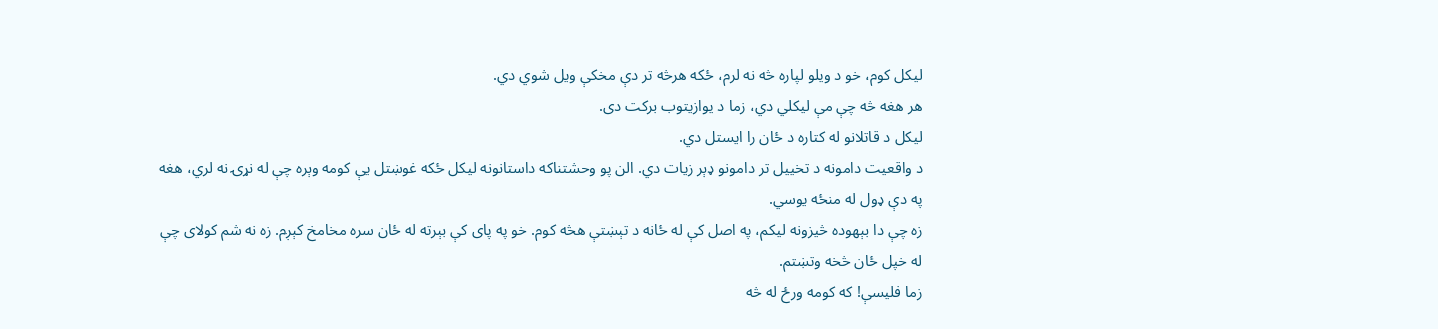لیکل کوم، خو د ویلو لپاره څه نه لرم، ځکه هرڅه تر دې مخکې ويل شوي دي.
هر هغه څه چې مې لیکلي دي، زما د یوازیتوب برکت دی.
لیکل د قاتلانو له کتاره د ځان را ایستل دي.
د واقعیت دامونه د تخییل تر دامونو ډېر زیات دي. الن پو وحشتناکه داستانونه لیکل ځکه غوښتل يې کومه وېره چې له نړۍ نه لري، هغه په دې ډول له منځه یوسي.
زه چې دا بېهوده څيزونه لیکم، په اصل کې له ځانه د تېښتې هڅه کوم. خو په پای کې بېرته له ځان سره مخامخ کېږم. زه نه شم کولای چې له خپل ځان څخه وتښتم.
زما فلیسې! که کومه ورځ له څه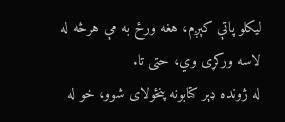لیکلو پاتې کېږم، هغه ورځ به مې هرڅه له لاسه ورکړی وي، حتی تا.
له ژونده ډېر کتابونه پنځولای شوو، خو له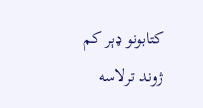کتابونو ډېر کم ژوند ترلاسه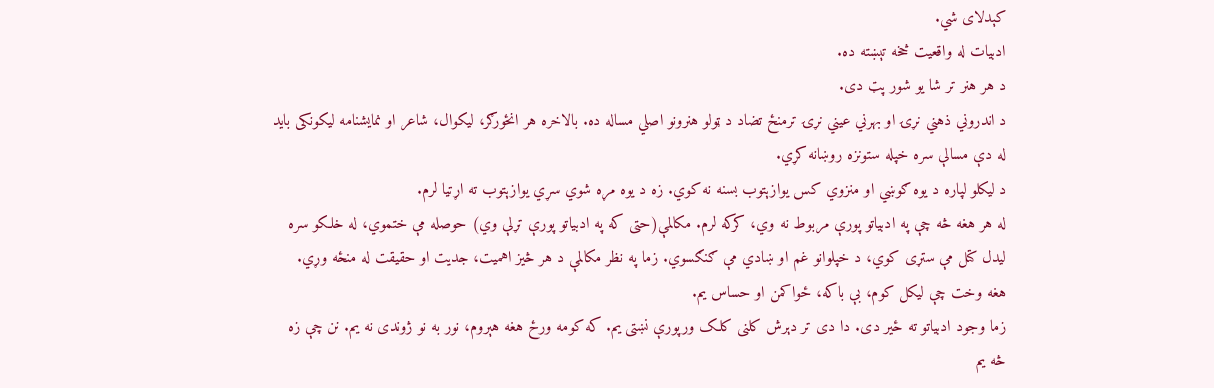کېدلای شي.
ادبیات له واقعیت څخه تېښته ده.
د هر هنر تر شا یو شور پټ دی.
د اندروني ذهني نړۍ او بهرني عيني نړۍ ترمنځ تضاد د ټولو هنرونو اصلي مساله ده. بالاخره هر انځورګر، لیکوال، شاعر او نمایشنامه لیکونکی باید له دې مسالې سره خپله ستونزه روښانه کړي.
د لیکلو لپاره د یوه ګوښي او منزوي کس یوازېتوب بسنه نه کوي. زه د یوه مړه شوي سړي یوازېتوب ته اړتیا لرم.
له هر هغه څه چې په ادبیاتو پورې مربوط نه وي، کرکه لرم. مکالمې(حتی که په ادبیاتو پورې تړلې وي) حوصله مې ختموي، له خلکو سره لیدل کتل مې ستړی کوي، د خپلوانو غم او ښادي مې ګنګسوي. زما په نظر مکالمې د هر څيز اهمیت، جدیت او حقیقت له منځه وړي.
هغه وخت چې لیکل کوم، بې باکه، ځواکمن او حساس یم.
زما وجود ادبیاتو ته ځير دی. دا دی تر دېرش کلنی کلک ورپورې نښتی یم. که کومه ورځ هغه هېروم، نور به نو ژوندی نه یم. نن چې زه څه یم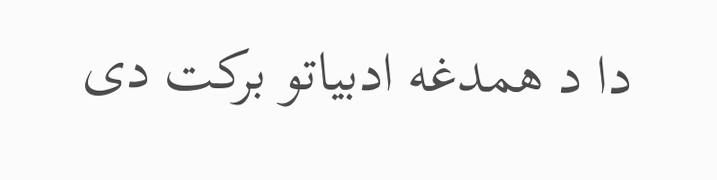دا د همدغه ادبیاتو برکت دی